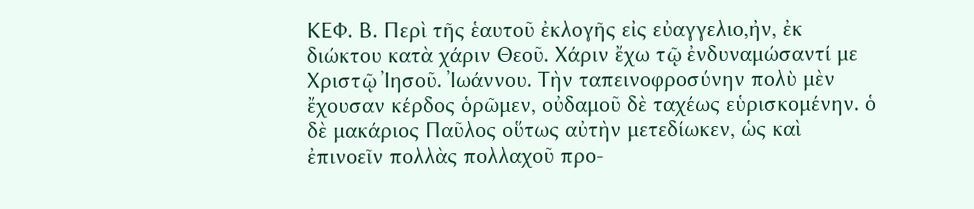ΚΕΦ. Β. Περὶ τῆς ἑαυτοῦ ἐκλογῆς εἰς εὐαγγελιο,ἠν, ἐκ διώκτου κατὰ χάριν Θεοῦ. Χάριν ἔχω τῷ ἐνδυναμώσαντί με Χριστῷ Ἰησοῦ. Ἰωάννου. Τὴν ταπεινοφροσύνην πολὺ μὲν ἔχουσαν κέρδος ὁρῶμεν, οὐδαμοῦ δὲ ταχέως εὑρισκομένην. ὁ δὲ μακάριος Παῦλος οὕτως αὐτὴν μετεδίωκεν, ὡς καὶ ἐπινοεῖν πολλὰς πολλαχοῦ προ-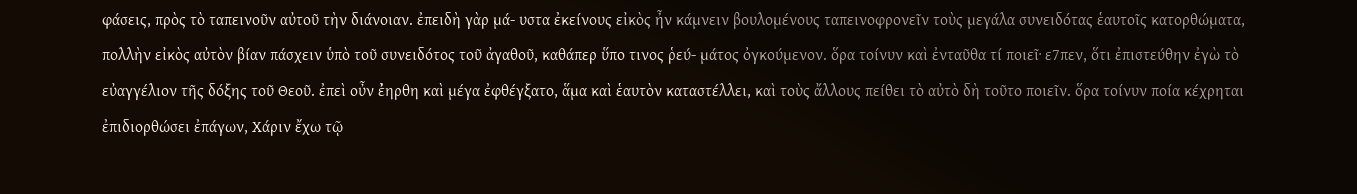φάσεις, πρὸς τὸ ταπεινοῦν αὐτοῦ τὴν διάνοιαν. ἐπειδὴ γὰρ μά- υστα ἐκείνους εἰκὸς ἦν κάμνειν βουλομένους ταπεινοφρονεῖν τοὺς μεγάλα συνειδότας ἑαυτοῖς κατορθώματα, πολλὴν εἰκὸς αὐτὸν βίαν πάσχειν ὑπὸ τοῦ συνειδότος τοῦ ἀγαθοῦ, καθάπερ ὕπο τινος ῥεύ- μάτος ὀγκούμενον. ὅρα τοίνυν καὶ ἐνταῦθα τί ποιεῖ· ε7πεν, ὅτι ἐπιστεύθην ἐγὼ τὸ εὐαγγέλιον τῆς δόξης τοῦ Θεοῦ. ἐπεὶ οὖν ἐ̓ηρθη καὶ μέγα ἐφθέγξατο, ἅμα καὶ ἑαυτὸν καταστέλλει, καὶ τοὺς ἄλλους πείθει τὸ αὐτὸ δὴ τοῦτο ποιεῖν. ὅρα τοίνυν ποία κέχρηται ἐπιδιορθώσει ἐπάγων, Χάριν ἔχω τῷ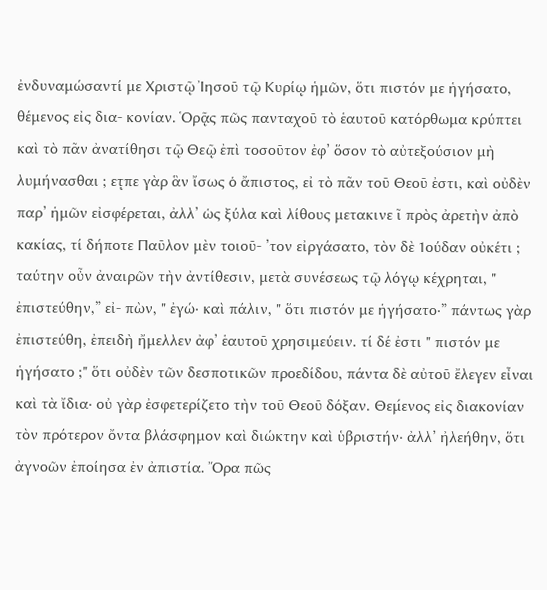ἐνδυναμώσαντί με Χριστῷ Ἰησοῦ τῷ Κυρίῳ ἡμῶν, ὅτι πιστόν με ἡγήσατο, θέμενος εἰς δια- κονίαν. Ὁρᾷς πῶς πανταχοῦ τὸ ἑαυτοῦ κατόρθωμα κρύπτει καὶ τὸ πᾶν ἀνατίθησι τῷ Θεῷ ἐπὶ τοσοῦτον ἐφ’ ὅσον τὸ αὐτεξούσιον μὴ λυμήνασθαι ; ετͅπε γὰρ ἃν ἴσως ὁ ἄπιστος, εἰ τὸ πᾶν τοῦ Θεοῦ ἐστι, καὶ οὐδὲν παρ’ ἡμῶν εἰσφέρεται, ἀλλ’ ὡς ξύλα καὶ λίθους μετακινε ῖ πρὸς ἀρετὴν ἀπὸ κακίας, τί δήποτε Παῦλον μὲν τοιοῦ- ’τον εἰργάσατο, τὸν δὲ 1ούδαν οὐκέτι ; ταύτην οὖν ἀναιρῶν τὴν ἀντίθεσιν, μετὰ συνέσεως τῷ λόγῳ κέχρηται, " ἐπιστεύθην,” εἰ- πὼν, " ἐγώ· καὶ πάλιν, " ὅτι πιστόν με ἡγήσατο·” πάντως γὰρ ἐπιστεύθη, ἐπειδὴ ἤμελλεν ἀφ’ ἑαυτοῦ χρησιμεύειν. τί δέ ἐστι " πιστόν με ἡγήσατο ;" ὅτι οὐδὲν τῶν δεσποτικῶν προεδίδου, πάντα δὲ αὐτοῦ ἔλεγεν εἶναι καὶ τὰ ἴδια· οὐ γὰρ ἐσφετερίζετο τὴν τοῦ Θεοῦ δόξαν. Θεμ́ενος εἰς διακονίαν τὸν πρότερον ὄντα βλάσφημον καὶ διώκτην καὶ ὑβριστήν· ἀλλ’ ἠλεήθην, ὅτι ἀγνοῶν ἐποίησα ἐν ἀπιστία. Ὄρα πῶς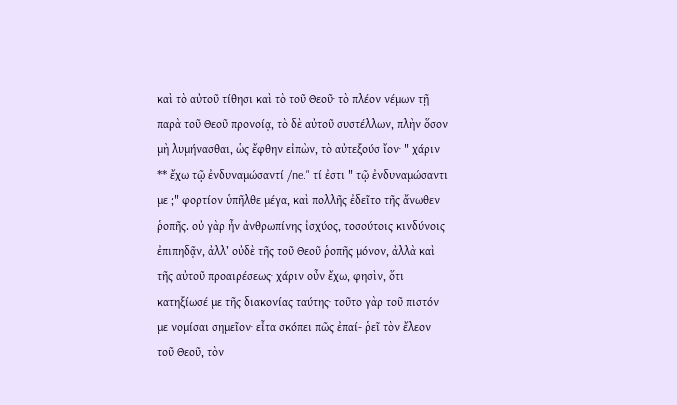καὶ τὸ αὐτοῦ τίθησι καὶ τὸ τοῦ Θεοῦ· τὸ πλέον νέμων τῇ παρὰ τοῦ Θεοῦ προνοίᾳ, τὸ δὲ αὐτοῦ συστέλλων, πλὴν ὅσον μὴ λυμήνασθαι, ὡς ἔφθην εἰπὼν, τὸ αὐτεξούσ ἴον· " χάριν ** ἔχω τῷ ἐνδυναμώσαντί /ne." τί ἐστι " τῷ ἐνδυναμώσαντι με ;" φορτίον ὑπῆλθε μέγα, καὶ πολλῆς ἐδεῖτο τῆς ἄνωθεν ῥοπῆς. οὐ γὰρ ἦν ἀνθρωπίνης ἰσχύος, τοσούτοις κινδύνοις ἐπιπηδᾷν, ἀλλ’ οὐδὲ τῆς τοῦ Θεοῦ ῥοπῆς μόνον, ἀλλὰ καὶ τῆς αὐτοῦ προαιρέσεως· χάριν οὖν ἔχω, φησὶν, ὅτι κατηξίωσέ με τῆς διακονίας ταύτης· τοῦτο γὰρ τοῦ πιστόν με νομίσαι σημεῖον· εἶτα σκόπει πῶς ἐπαί- ῥεῖ τὸν ἔλεον τοῦ Θεοῦ, τὸν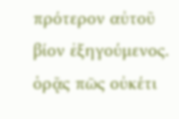πρότερον αὐτοῦ βίον ἐξηγούμενος. ὁρᾷς πῶς οὐκέτι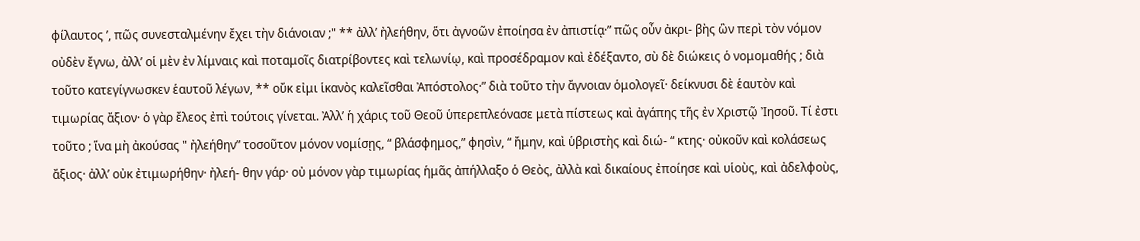φίλαυτος ’, πῶς συνεσταλμένην ἔχει τὴν διάνοιαν ;" ** ἀλλ’ ἠλεήθην, ὅτι ἀγνοῶν ἐποίησα ἐν ἀπιστίᾳ·” πῶς οὖν ἀκρι- βὴς ὣν περὶ τὸν νόμον οὐδὲν ἔγνω, ἀλλ’ οἱ μὲν ἐν λίμναις καὶ ποταμοῖς διατρίβοντες καὶ τελωνίῳ, καὶ προσέδραμον καὶ ἐδέξαντο, σὺ δὲ διώκεις ὁ νομομαθής ; διὰ τοῦτο κατεγίγνωσκεν ἑαυτοῦ λέγων, ** οὔκ εἰμι ἱκανὸς καλεῖσθαι Ἀπόστολος·” διὰ τοῦτο τὴν ἄγνοιαν ὁμολογεῖ· δείκνυσι δὲ ἑαυτὸν καὶ τιμωρίας ἄξιον· ὁ γὰρ ἔλεος ἐπὶ τούτοις γίνεται. Ἀλλ’ ἡ χάρις τοῦ Θεοῦ ὑπερεπλεόνασε μετὰ πίστεως καὶ ἀγάπης τῆς ἐν Χριστῷ Ἰησοῦ. Τί ἐστι τοῦτο ; ἵνα μὴ ἀκούσας " ἠλεήθην” τοσοῦτον μόνον νομίσῃς, “ βλάσφημος,” φησὶν, “ ἤμην, καὶ ὑβριστὴς καὶ διώ- “ κτης· οὐκοῦν καὶ κολάσεως ἄξιος· ἀλλ’ οὐκ ἐτιμωρήθην· ἠλεή- θην γάρ· οὐ μόνον γὰρ τιμωρίας ἡμᾶς ἀπήλλαξο ὁ Θεὸς, ἀλλὰ καὶ δικαίους ἐποίησε καὶ υἱοὺς, καὶ ἀδελφοὺς,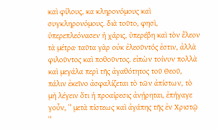καὶ φίλους, κα κληρονόμους καὶ συγκληρονόμους. διὰ τοῦτο, φησὶ, ὑπερεπλεόνασεν ἡ χάρις, ὑπερέβη καὶ τὸν ἔλεον τὰ μέτρα· ταῦτα γὰρ οὐκ ἐλεοῦντός ἐστιν, ἀλλὰ φιλοῦντος καὶ ποθοῦντος. εἰπὼν τοίνυν πολλὰ καὶ μεγάλα περὶ τῆς ἀγαθότητος τοῦ Θεοῦ, πάλιν ἐκεῖνο ἀσφαλίζεται τὸ τῶν ἀπίστων, τὸ μὴ λέγειν ὅτι ἡ προαίρεσις ἀνῄρηται, ἐπήγαγε γοὖν, “ μετὰ πίστεως καὶ ἀγάπης τῆς ἐν Χριστῷ “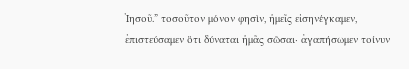Ἰησοῦ.” τοσοῦτον μόνον φησὶν, ἡμεῖς εἰσηνέγκαμεν, ἐπιστεύσαμεν ὅτι δύναται ἡμᾶς σῶσαι· ἀγαπήσωμεν τοίνυν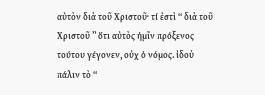αὐτὸν διὰ τοῦ Χριστοῦ· τί ἐστὶ “ διὰ τοῦ Χριστοῦ ” ὅτι αὐτὸς ἡμῖν πρόξενος τούτου γέγονεν, οὐχ ὁ νόμος. ἰδοὺ πάλιν τὸ “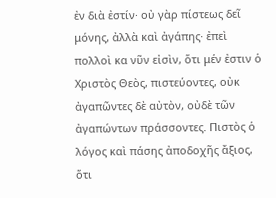ἐν διὰ ἐστίν· οὐ γὰρ πίστεως δεῖ μόνης, ἀλλὰ καὶ ἀγάπης· ἐπεὶ πολλοὶ κα νῦν εἰσὶν, ὅτι μέν ἐστιν ὁ Χριστὸς Θεὸς, πιστεύοντες, οὐκ ἀγαπῶντες δὲ αὐτὸν, οὐδὲ τῶν ἀγαπώντων πράσσοντες. Πιστὸς ὁ λόγος καὶ πάσης ἀποδοχῆς ἄξιος, ὅτι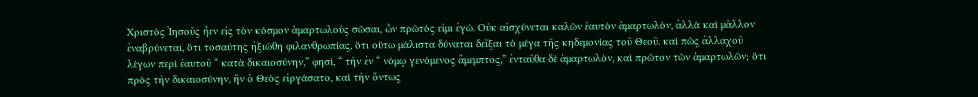Χριστὸς Ἰησοῦς ἦεν εἰς τὸν κόσμον ἁμαρτωλοὺς σῶσαι, ὧν πρῶτός εἰμι ἐγώ. Οὐκ αἰσχύνεται καλῶν ἑαυτὸν ἁμαρτωλὸν, ἀλλὰ καὶ μᾶλλον ἐναβρύνεται, ὅτι τοσαύτης ἠξιώθη φιλανθρωπίας, ὅτι οὕτω μάλιστα δύναται δεῖξαι τὸ μέγα τῆς κηδεμονίας τοῦ Θεοῦ. καὶ πῶς ἀλλαχοῦ λέγων περὶ ἑαυτοῦ “ κατὰ δικαιοσύνην,” φησὶ, “ τὴν ἐν “ νόμῳ γενόμενος ἄμεμπτος,” ἐνταῦθα δὲ ἁμαρτωλὸν, καὶ πρῶτον τῶν ἁμαρτωλῶν; ὅτι πρὸς τὴν δικαιοσύνην, ἣν ὁ Θεὸς εἰργάσατο, καὶ τὴν ὄντως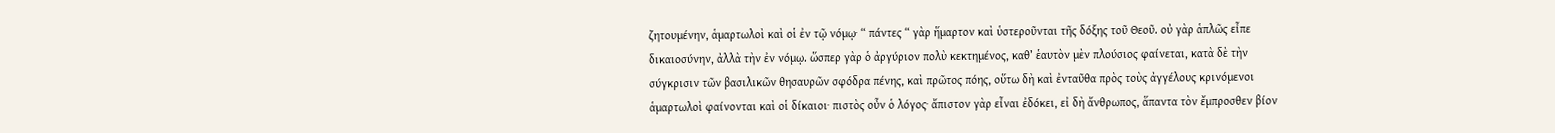ζητουμένην, ἁμαρτωλοὶ καὶ οἱ ἐν τῷ νόμῳ· “ πάντες “ γὰρ ἥμαρτον καὶ ὑστεροῦνται τῆς δόξης τοῦ Θεοῦ. οὐ γὰρ ἁπλῶς εἶπε δικαιοσύνην, ἀλλὰ τὴν ἐν νόμῳ. ὥσπερ γὰρ ὁ ἀργύριον πολὺ κεκτημένος, καθ’ ἑαυτὸν μὲν πλούσιος φαίνεται, κατὰ δὲ τὴν σύγκρισιν τῶν βασιλικῶν θησαυρῶν σφόδρα πένης, καὶ πρῶτος πόης, οὕτω δὴ καὶ ἐνταῦθα πρὸς τοὺς ἀγγέλους κρινόμενοι ἁμαρτωλοὶ φαίνονται καὶ οἱ δίκαιοι· πιστὸς οὖν ὁ λόγος· ἄπιστον γὰρ εἶναι ἐδόκει, εἰ δὴ ἄνθρωπος, ἅπαντα τὸν ἔμπροσθεν βίον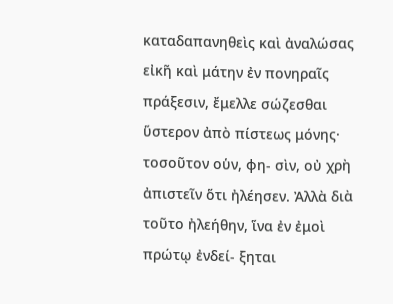καταδαπανηθεὶς καὶ ἀναλώσας εἰκῆ καὶ μάτην ἐν πονηραῖς πράξεσιν, ἔμελλε σώζεσθαι ὕστερον ἀπὸ πίστεως μόνης· τοσοῦτον οὑν, φη- σὶν, οὐ χρὴ ἀπιστεῖν ὅτι ἠλέησεν. Ἀλλὰ διὰ τοῦτο ἠλεήθην, ἵνα ἐν ἐμοὶ πρώτῳ ἐνδεί- ξηται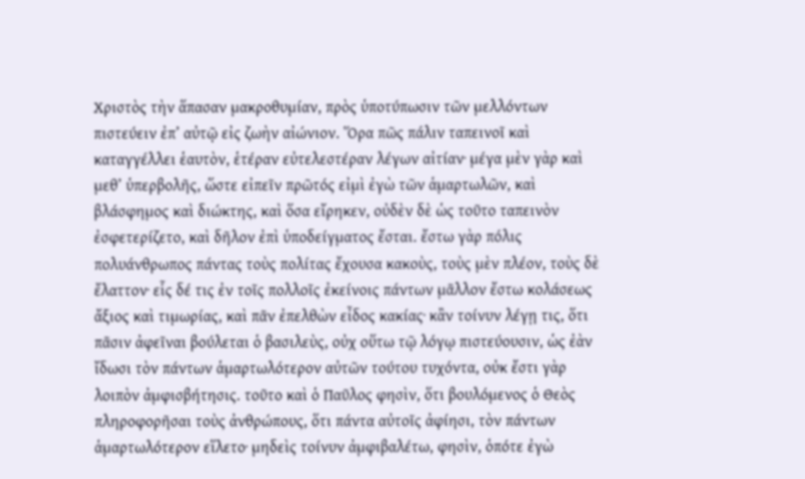Χριστὸς τὴν ἅπασαν μακροθυμίαν, πρὸς ὑποτύπωσιν τῶν μελλόντων πιστεύειν ἐπ’ αὐτῷ εἰς ζωὴν αἰώνιον. Ὅρα πῶς πάλιν ταπεινοῖ καὶ καταγγέλλει ἑαυτὸν, ἑτέραν εὐτελεστέραν λέγων αἰτίαν· μέγα μὲν γὰρ καὶ μεθ’ ὑπερβολῆς, ὥστε εἰπεῖν πρῶτός εἰμὶ ἐγὼ τῶν ἁμαρτωλῶν, καὶ βλάσφημος καὶ διώκτης, καὶ ὅσα εἴρηκεν, οὐδὲν δὲ ὡς τοῦτο ταπεινὸν ἐσφετερίζετο, καὶ δῆλον ἐπὶ ὑποδείγματος ἔσται. ἔστω γὰρ πόλις πολυάνθρωπος πάντας τοὺς πολίτας ἔχουσα κακοὺς, τοὺς μὲν πλέον, τοὺς δὲ ἔλαττον· εἷς δέ τις ἐν τοῖς πολλοῖς ἐκείνοις πάντων μᾶλλον ἔστω κολάσεως ἄξιος καὶ τιμωρίας, καὶ πᾶν ἐπελθὼν εἶδος κακίας· κἂν τοίνυν λέγῃ τις, ὅτι πᾶσιν ἀφεῖναι βούλεται ὁ βασιλεὺς, οὐχ οὕτω τῷ λόγῳ πιστεύουσιν, ὡς ἐὰν ἴδωσι τὸν πάντων ἁμαρτωλότερον αὐτῶν τούτου τυχόντα, οὐκ ἔστι γὰρ λοιπὸν ἀμφισβήτησις. τοῦτο καὶ ὁ Παῦλος φησὶν, ὅτι βουλόμενος ὁ Θεὸς πληροφορῆσαι τοὺς ἀνθρώπους, ὅτι πάντα αὐτοῖς ἀφίησι, τὸν πάντων ἁμαρτωλότερον εἵλετο· μηδεὶς τοίνυν ἀμφιβαλέτω, φησὶν, ὁπότε ἐγὼ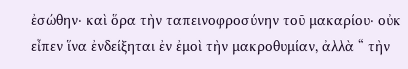ἐσώθην· καὶ ὅρα τὴν ταπεινοφροσύνην τοῦ μακαρίου· οὐκ εἶπεν ἵνα ἐνδείξηται ἐν ἐμοὶ τὴν μακροθυμίαν, ἀλλὰ “ τὴν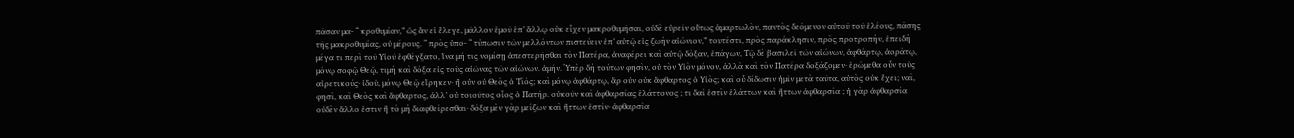πᾶσαν μα- “ κροθυμίαν,” ὡς ἂν εἰ ἔλεγε, μᾶλλον ἐμοῦ ἐπ’ ἄλλῳ οὐκ εἶχεν μακροθυμῆσαι, οὐδὲ εὑρεῖν οὕτως ἁμαρτωλὸν, παντὸς δεόμενον αὐτοῦ τοῦ ἐλέους, πάσης τῆς μακροθυμίας, οὐ μέρους. “ πρὸς ὑπο- “ τύπωσιν τῶν μελλόντων πιστεύειν ἐπ’ αὐτῷ εἰς ζωὴν αἰώνιον,” τουτέστι, πρὸς παράκλησιν, πρὸς προτροπὴν, ἐπειδὴ μέγα τι περὶ τοῦ Υἱοῦ ἐφθέγξατο, ἵνα μή τις νομίσῃ ἀπεστερῆσθαι τὸν Πατέρα, ἀναφέρει καὶ αὐτῷ δόξαν, ἐπάγων, Τῷ δὲ βασιλεῖ τῶν αἰώνων, ἀφθάρτῳ, ἀοράτῳ, μόνῳ σοφῷ Θεῷ, τιμὴ καὶ δόξα εἰς τοὺς αἰῶνας τῶν αἰώνων. ἀμήν. Ὑπὲρ δὴ τούτων φησὶν, οὐ τὸν Υἱὸν μόνον, ἀλλὰ καὶ τὸν Πατέρα δοξάζομεν· ἐρώμεθα οὖν τοὺς αἱρετικούς· ἰδοὺ, μόνῳ Θεῷ εἴρηκεν· ἤ οὑν οὐ Θεὸς ὁ Τὶός; καὶ μόνῳ ἀφθάρτῳ, ἄρ οὐν οὐκ ἄφθαρτος ὁ Υἱὸς; καὶ οὗ δίδωσιν ἡμῖν μετὰ ταῦτα, αὐτὸς οὐκ ἔχει; ναὶ, φησὶ, καὶ Θεὸς καὶ ἄφθαρτος, ἀλλ’ οὐ τοιοῦτος οἷος ὁ Πατήρ. οὐκοῦν καὶ ἀφθαρσίας ἐλάττονος ; τι δαί ἐστὶν ἐλάττων καὶ ἥττων ἀφθαρσία ; ἡ γὰρ ἀφθαρσία οὐδὲν ἄλλο ἐστιν ἣ τὸ μὴ διαφθείρεσθαι· δόξα μὲν γὰρ μείζων καὶ ἥττων ἐστίν· ἀφθαρσία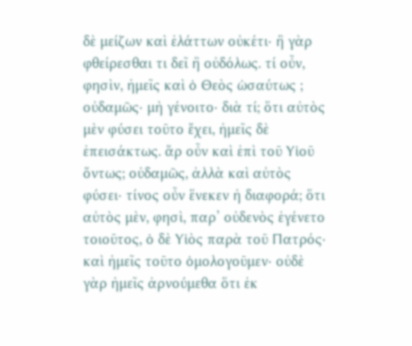δὲ μείζων καὶ ἐλάττων οὐκέτι· ἣ γὰρ φθείρεσθαι τι δεῖ ἢ οὐδόλως. τί οὖν, φησὶν, ἡμεῖς καὶ ὁ Θεὸς ὡσαύτως ; οὐδαμῶς· μὴ γένοιτο· διὰ τί; ὅτι αὐτὸς μὲν φύσει τοῦτο ἔχει, ἡμεῖς δὲ ἐπεισάκτως. ἄρ οὖν καὶ ἐπὶ τοῦ Υἱοῦ ὄντως; οὐδαμῶς, ἀλλὰ καὶ αὐτὸς φύσει· τίνος οὖν ἕνεκεν ἡ διαφορά; ὅτι αὐτὸς μὲν, φησὶ, παρ’ οὐδενὸς ἐγένετο τοιοῦτος, ὁ δὲ Υἱὸς παρὰ τοῦ Πατρός· καὶ ἡμεῖς τοῦτο ὁμολογοῦμεν· οὐδὲ γὰρ ἡμεῖς ἀρνούμεθα ὅτι ἐκ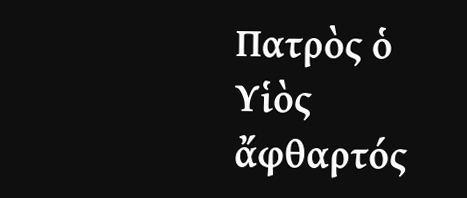Πατρὸς ὁ Υἱὸς ἄφθαρτός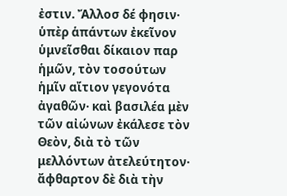ἐστιν. Ἄλλοσ δέ φησιν· ὑπὲρ ἁπάντων ἐκεῖνον ὑμνεῖσθαι δίκαιον παρ ἡμῶν, τὸν τοσούτων ἡμῖν αἴτιον γεγονότα ἀγαθῶν· καὶ βασιλέα μὲν τῶν αἰώνων ἐκάλεσε τὸν Θεὸν, διὰ τὸ τῶν μελλόντων ἀτελεύτητον· ἄφθαρτον δὲ διὰ τὴν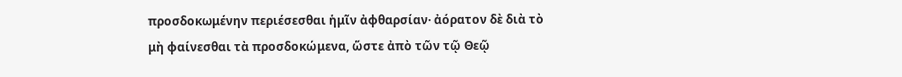προσδοκωμένην περιέσεσθαι ἡμῖν ἀφθαρσίαν· ἀόρατον δὲ διὰ τὸ μὴ φαίνεσθαι τὰ προσδοκώμενα, ὥστε ἀπὸ τῶν τῷ Θεῷ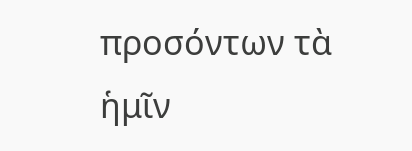προσόντων τὰ ἡμῖν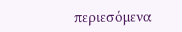περιεσόμενα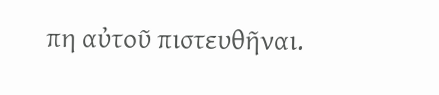πη αὐτοῦ πιστευθῆναι.